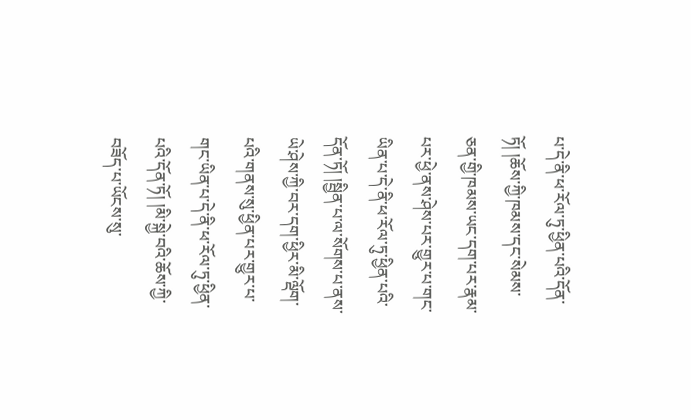པ་དེ་ནི་ཕ་རོལ་ཏུ་ཕྱིན་པའི་དོན་ཏོ། །ཆོས་ཀྱི་ཁམས་དང་སེམས་ཅན་གྱི་ཁམས་ཡང་དག་པར་རྣམ་པར་ཕྱེ་ནས་ཤེས་པར་གྱུར་པ་གང་ཡིན་པ་དེ་ནི་ཕ་རོལ་ཏུ་ཕྱིན་པའི་དོན་ཏོ། །སྦྱིན་པ་ལ་སོགས་པ་ནས་ཡེ་ཤེས་ཀྱི་བར་དག་ཕྱིར་མི་ལྡོག་པའི་གནས་སུ་ཕྱིན་པར་གྱུར་པ་གང་ཡིན་པ་དེ་ནི་ཕ་རོལ་ཏུ་ཕྱིན་པའི་དོན་ཏོ། །མི་སྐྱེ་བའི་ཆོས་ཀྱི་བཟོད་པ་ཡོངས་སུ་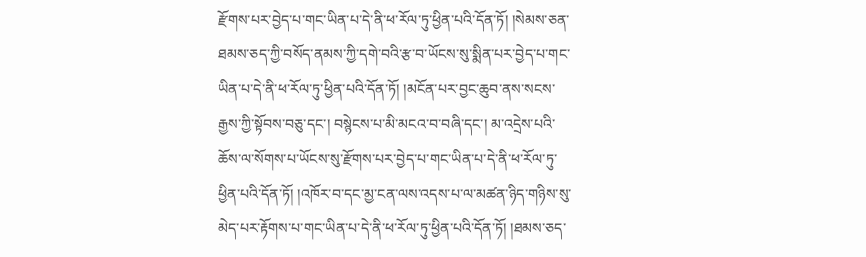རྫོགས་པར་བྱེད་པ་གང་ཡིན་པ་དེ་ནི་ཕ་རོལ་ཏུ་ཕྱིན་པའི་དོན་ཏོ། །སེམས་ཅན་ཐམས་ཅད་ཀྱི་བསོད་ནམས་ཀྱི་དགེ་བའི་རྩ་བ་ཡོངས་སུ་སྨིན་པར་བྱེད་པ་གང་ཡིན་པ་དེ་ནི་ཕ་རོལ་ཏུ་ཕྱིན་པའི་དོན་ཏོ། །མངོན་པར་བྱང་ཆུབ་ནས་སངས་རྒྱས་ཀྱི་སྟོབས་བཅུ་དང་། བསྙེངས་པ་མི་མངའ་བ་བཞི་དང་། མ་འདྲེས་པའི་ཆོས་ལ་སོགས་པ་ཡོངས་སུ་རྫོགས་པར་བྱེད་པ་གང་ཡིན་པ་དེ་ནི་ཕ་རོལ་ཏུ་ཕྱིན་པའི་དོན་ཏོ། །འཁོར་བ་དང་མྱ་ངན་ལས་འདས་པ་ལ་མཚན་ཉིད་གཉིས་སུ་མེད་པར་རྟོགས་པ་གང་ཡིན་པ་དེ་ནི་ཕ་རོལ་ཏུ་ཕྱིན་པའི་དོན་ཏོ། །ཐམས་ཅད་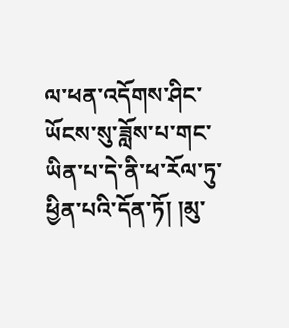ལ་ཕན་འདོགས་ཤིང་ཡོངས་སུ་ཟློས་པ་གང་ཡིན་པ་དེ་ནི་ཕ་རོལ་ཏུ་ཕྱིན་པའི་དོན་ཏོ། །མུ་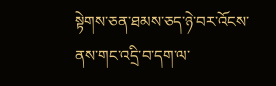སྟེགས་ཅན་ཐམས་ཅད་ཉེ་བར་འོངས་ནས་གང་འདྲི་བ་དག་ལ་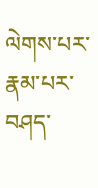ལེགས་པར་རྣམ་པར་བཤད་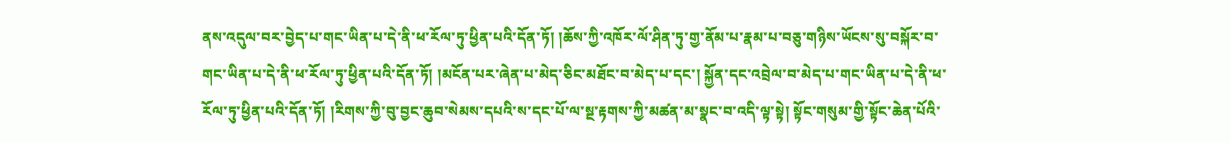ནས་འདུལ་བར་བྱེད་པ་གང་ཡིན་པ་དེ་ནི་ཕ་རོལ་ཏུ་ཕྱིན་པའི་དོན་ཏོ། །ཆོས་ཀྱི་འཁོར་ལོ་ཤིན་ཏུ་གྱ་ནོམ་པ་རྣམ་པ་བཅུ་གཉིས་ཡོངས་སུ་བསྐོར་བ་གང་ཡིན་པ་དེ་ནི་ཕ་རོལ་ཏུ་ཕྱིན་པའི་དོན་ཏོ། །མངོན་པར་ཞེན་པ་མེད་ཅིང་མཐོང་བ་མེད་པ་དང་། སྐྱོན་དང་འབྲེལ་བ་མེད་པ་གང་ཡིན་པ་དེ་ནི་ཕ་རོལ་ཏུ་ཕྱིན་པའི་དོན་ཏོ། །རིགས་ཀྱི་བུ་བྱང་ཆུབ་སེམས་དཔའི་ས་དང་པོ་ལ་སྔ་རྟགས་ཀྱི་མཚན་མ་སྣང་བ་འདི་ལྟ་སྟེ། སྟོང་གསུམ་གྱི་སྟོང་ཆེན་པོའི་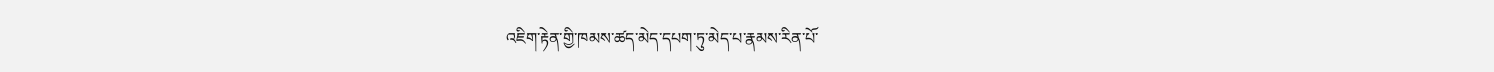འཇིག་རྟེན་གྱི་ཁམས་ཚད་མེད་དཔག་ཏུ་མེད་པ་རྣམས་རིན་པོ་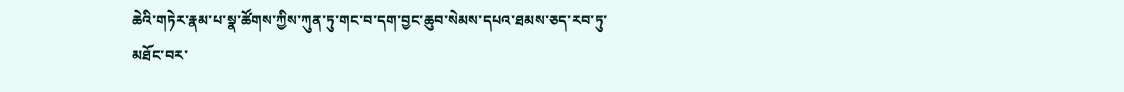ཆེའི་གཏེར་རྣམ་པ་སྣ་ཚོགས་ཀྱིས་ཀུན་ཏུ་གང་བ་དག་བྱང་ཆུབ་སེམས་དཔའ་ཐམས་ཅད་རབ་ཏུ་མཐོང་བར་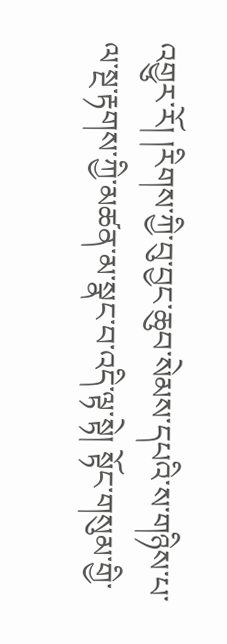འགྱུར་རོ། །རིགས་ཀྱི་བུ་བྱང་ཆུབ་སེམས་དཔའི་ས་གཉིས་པ་ལ་སྔ་རྟགས་ཀྱི་མཚན་མ་སྣང་བ་འདི་ལྟ་སྟེ། སྟོང་གསུམ་གྱི་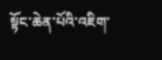སྟོང་ཆེན་པོའི་འཇིག་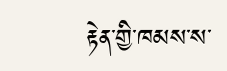རྟེན་གྱི་ཁམས་ས་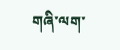གཞི་ལག་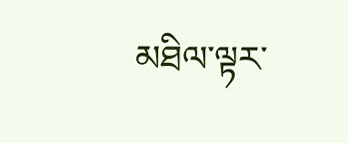མཐིལ་ལྟར་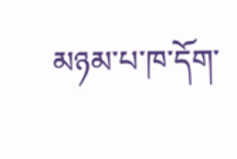མཉམ་པ་ཁ་དོག་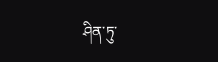ཤིན་ཏུ་